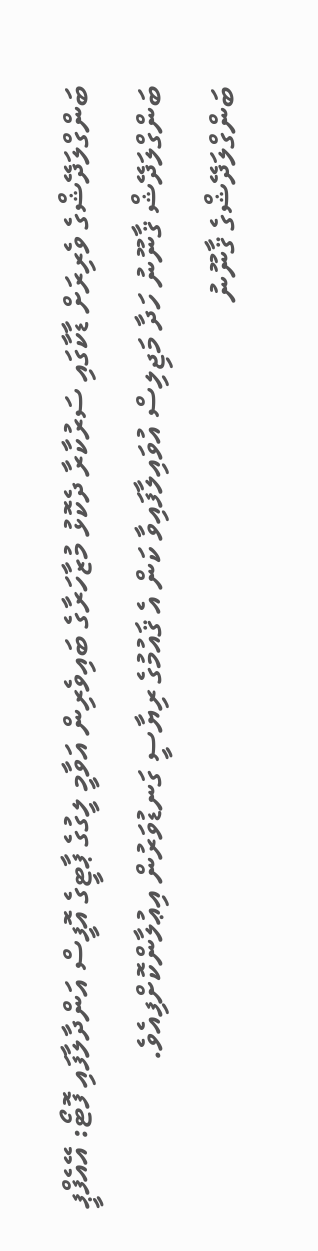ބަންގްލަދޭޝްގެ ވެރިރަށް ޑާކާގައި ސަރުކާރާ ދެކޮޅު މުޒާހަރާގެ ބައިވެރިން އަވާމީ ލީގުގެ ޕާޓީގެ އޮފީސް އަންދާލާފައި ފޮޓޯ: އޭއެފްޕީ
ބަންގްލަދޭޝް ޤާނޫނު ހަދާ މަޖިލިސް އުވައިލާފައިވާ ކަން އެ ޤައުމުގެ ރިޔާސީ ގަނޑުވަރުން އިޢުލާންކޮށްފިއެވެ.
ބަންގްލަދޭޝްގެ ޤާނޫނު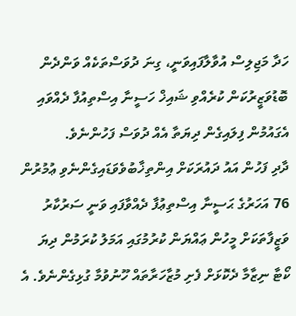ހަދާ މަޖިލިސް އުވާލާފައިވަނީ، ގިނަ ދުވަސްތަކެއް ވަންދެން ބޮޑުވަޒީރުކަން ކުރެއްވި ޝައިޚް ހަސީނާ އިސްތިއުފާ ދެއްވައި އެގައުމުން ފިލައިގެން ދިޔަތާ އެއް ދުވަސް ފަހުންނެވެ.
ދާދި ފަހުން އައު ދައުރަކަށް އިންތިޚާބުވެވަޑައިގެންނެވި ޢުމުރުން 76 އަހަރުގެ ޙަސީނާ އިސްތިޢުފާ ދެއްވާފައި ވަނީ ސަރުކާރު ވަޒީފާތަކަށް މީހުން ޢައްޔަން ކުރުމުގައި އަމަލު ކުރަމުން ދިޔަ ކޯޓާ ނިޒާމާ ދެކޮޅަށް ފެށި މުޒާހަރާތައް ހޫނުވުމާ ގުޅިގެންނެވެ. އެ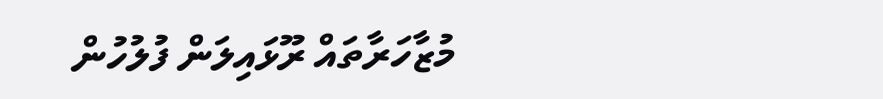މުޒާހަރާތައް ރޫޅައިލަން ފުލުހުން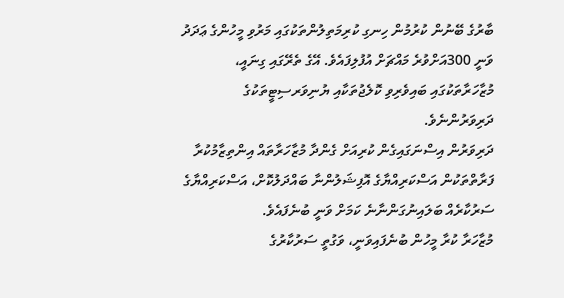ބާރުގެ ބޭނުން ކުރުމުން ހިނގި ކުރިމަތިލުންތަކުގައި މަރުވި މީހުންގެ ޢަދަދު ވަނީ 300އަށްވުރެ މައްޗަށް އުފުލިފައެވެ. އޭގެ ތެރޭގައި ގިނައީ، މުޒާހަރާތަކުގައި ބައިވެރިވި ކޮލެޖުތަކާއި ޔުނިވަރސިޓީތަކުގެ ދަރިވަރުންނެވެ.
ދަރިވަރުން އިސްނަގައިގެން ކުރިއަށް ގެންދާ މުޒާހަރާތައް އިންތިޒާމުކުރާ ފަރާތްތަކުން އަސްކަރިއްޔާގެ އޮފިޝަލުންނާ ބައްދަލުކޮށް، އަސްކަރިއްޔާގެ ސަރުކާރެއް ބަލައިނުގަންނާނެ ކަމަށް ވަނީ ބުނެފައެވެ.
މުޒާހަރާ ކުރާ މީހުން ބުނެފައިވަނީ، ވަގުތީ ސަރުކާރުގެ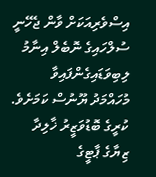އިސްވެރިއަކަށް ވާން ޖެހޭނީ ސުލްހައިގެ ނޮބެލް އިނާމު ލިބިވަޑައިގެންފައިވާ މުހައްމަދު ޔޫނުސް ކަމަށެވެ.
ކުރީގެ ބޮޑުވަޒީރު ޚާލިދާ ޒިޔާގެ ޕާޓީގެ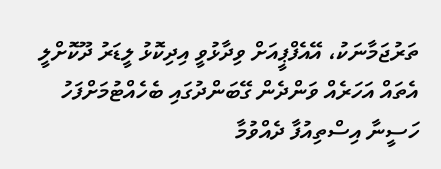ތަރުޖަމާނަކު، އޭއެފްޕީއަށް ވިދާޅުވީ އިދިކޮޅު ލީޑަރު ދޫކޮށްލީ އެތައް އަހަރެއް ވަންދެން ގޭބަންދުގައި ބެހެއްޓުމަށްފަހު ހަސީނާ އިސްތިއުފާ ދެއްވުމާ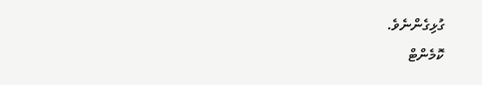ގުޅިގެންނެވެ.
ކޮމެންޓް